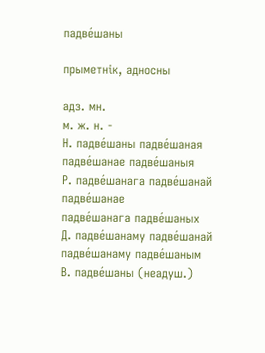падве́шаны

прыметнік, адносны

адз. мн.
м. ж. н. -
Н. падве́шаны падве́шаная падве́шанае падве́шаныя
Р. падве́шанага падве́шанай
падве́шанае
падве́шанага падве́шаных
Д. падве́шанаму падве́шанай падве́шанаму падве́шаным
В. падве́шаны (неадуш.)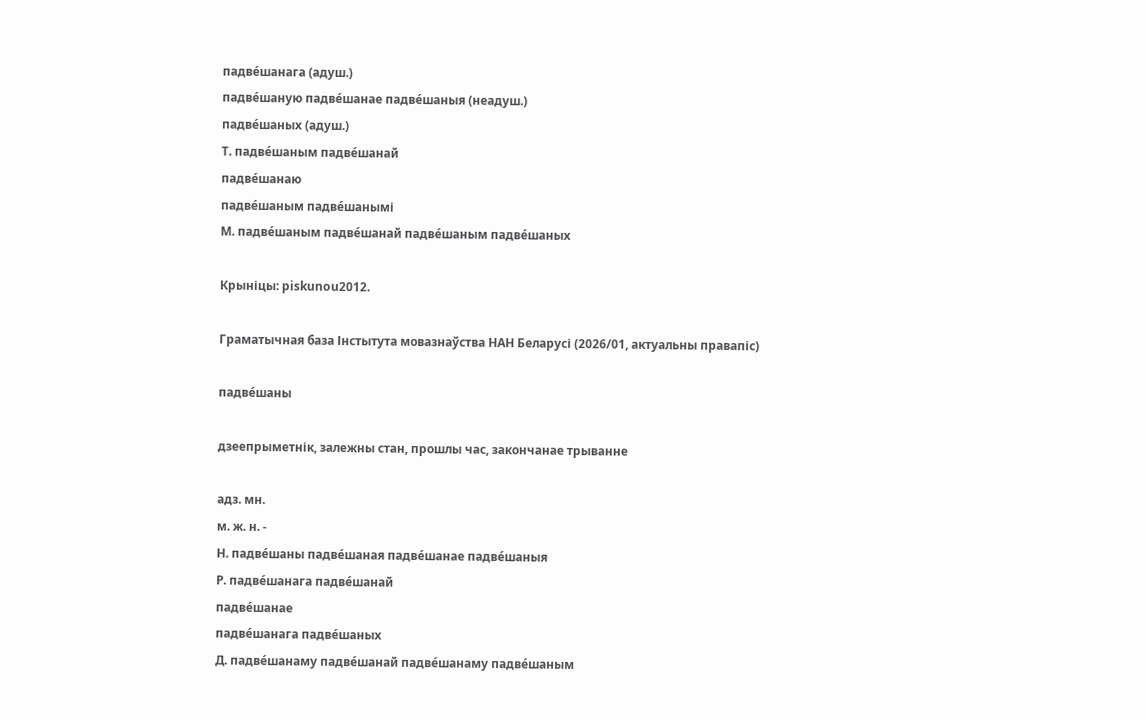падве́шанага (адуш.)
падве́шаную падве́шанае падве́шаныя (неадуш.)
падве́шаных (адуш.)
Т. падве́шаным падве́шанай
падве́шанаю
падве́шаным падве́шанымі
М. падве́шаным падве́шанай падве́шаным падве́шаных

Крыніцы: piskunou2012.

Граматычная база Інстытута мовазнаўства НАН Беларусі (2026/01, актуальны правапіс)

падве́шаны

дзеепрыметнік, залежны стан, прошлы час, закончанае трыванне

адз. мн.
м. ж. н. -
Н. падве́шаны падве́шаная падве́шанае падве́шаныя
Р. падве́шанага падве́шанай
падве́шанае
падве́шанага падве́шаных
Д. падве́шанаму падве́шанай падве́шанаму падве́шаным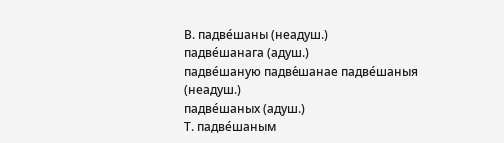В. падве́шаны (неадуш.)
падве́шанага (адуш.)
падве́шаную падве́шанае падве́шаныя (неадуш.)
падве́шаных (адуш.)
Т. падве́шаным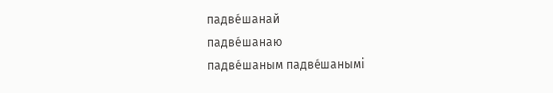падве́шанай
падве́шанаю
падве́шаным падве́шанымі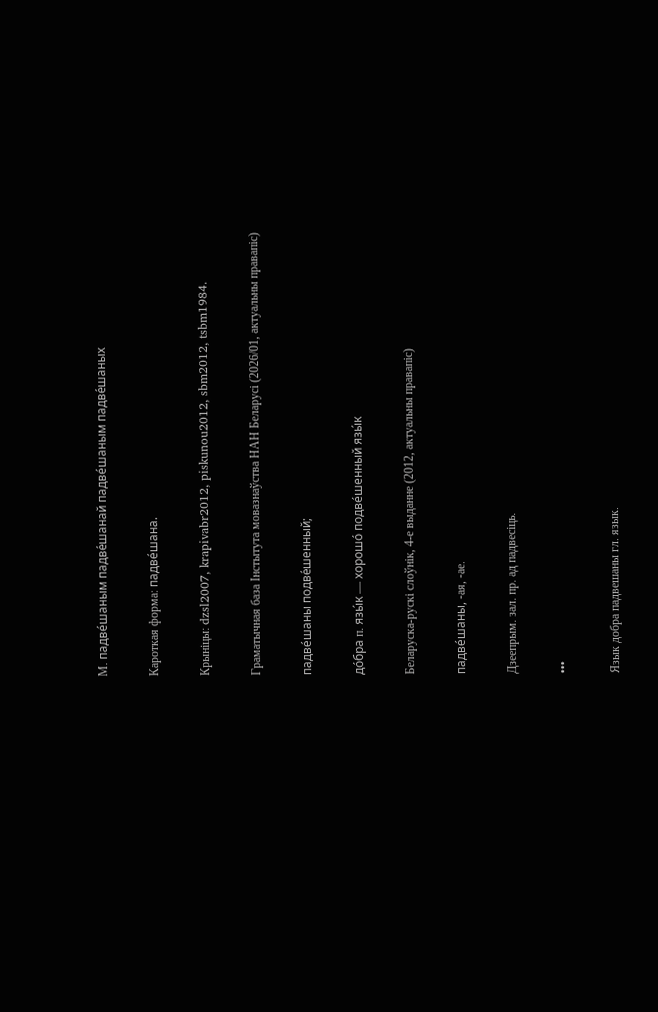М. падве́шаным падве́шанай падве́шаным падве́шаных

Кароткая форма: падве́шана.

Крыніцы: dzsl2007, krapivabr2012, piskunou2012, sbm2012, tsbm1984.

Граматычная база Інстытута мовазнаўства НАН Беларусі (2026/01, актуальны правапіс)

падве́шаны подве́шенный;

до́бра п. язы́к — хорошо́ подве́шенный язы́к

Беларуска-рускі слоўнік, 4-е выданне (2012, актуальны правапіс)

падве́шаны, ‑ая, ‑ае.

Дзеепрым. зал. пр. ад падвесіць.

•••

Язык добра падвешаны гл. язык.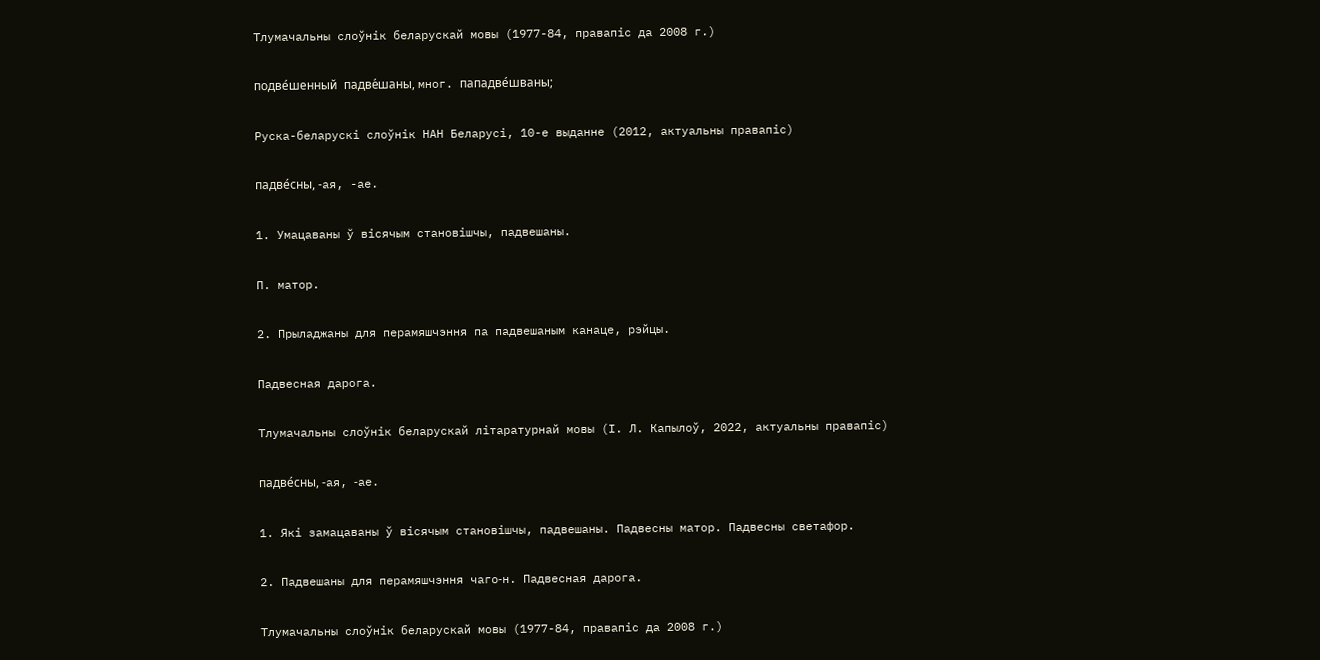Тлумачальны слоўнік беларускай мовы (1977-84, правапіс да 2008 г.)

подве́шенный падве́шаны, мног. пападве́шваны;

Руска-беларускі слоўнік НАН Беларусі, 10-е выданне (2012, актуальны правапіс)

падве́сны, -ая, -ае.

1. Умацаваны ў вісячым становішчы, падвешаны.

П. матор.

2. Прыладжаны для перамяшчэння па падвешаным канаце, рэйцы.

Падвесная дарога.

Тлумачальны слоўнік беларускай літаратурнай мовы (І. Л. Капылоў, 2022, актуальны правапіс)

падве́сны, ‑ая, ‑ае.

1. Які замацаваны ў вісячым становішчы, падвешаны. Падвесны матор. Падвесны светафор.

2. Падвешаны для перамяшчэння чаго‑н. Падвесная дарога.

Тлумачальны слоўнік беларускай мовы (1977-84, правапіс да 2008 г.)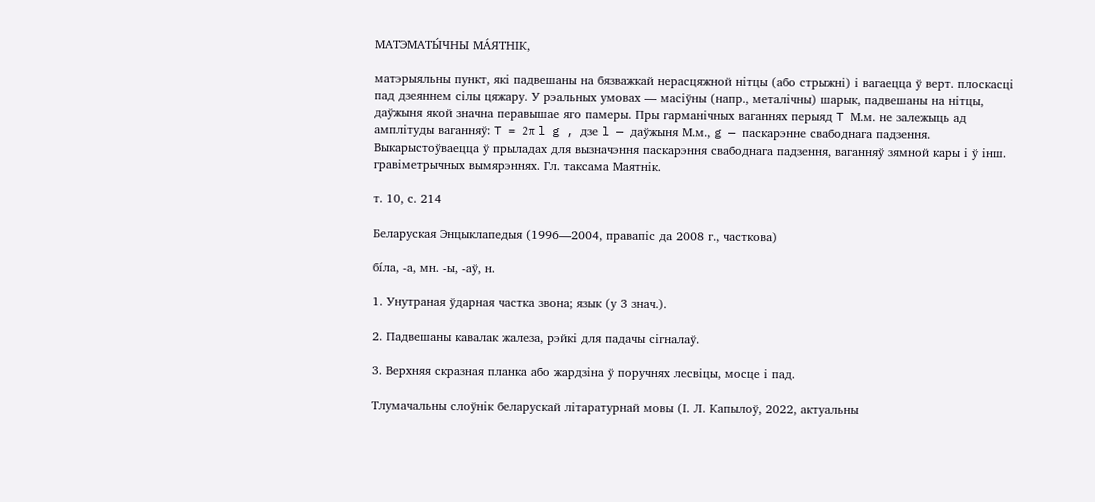МАТЭМАТЫ́ЧНЫ МА́ЯТНІК,

матэрыяльны пункт, які падвешаны на бязважкай нерасцяжной нітцы (або стрыжні) і вагаецца ў верт. плоскасці пад дзеяннем сілы цяжару. У рэальных умовах — масіўны (напр., металічны) шарык, падвешаны на нітцы, даўжыня якой значна перавышае яго памеры. Пры гарманічных ваганнях перыяд T М.м. не залежыць ад амплітуды ваганняў: T = 2π l g , дзе l — даўжыня М.м., g — паскарэнне свабоднага падзення. Выкарыстоўваецца ў прыладах для вызначэння паскарэння свабоднага падзення, ваганняў зямной кары і ў інш. гравіметрычных вымярэннях. Гл. таксама Маятнік.

т. 10, с. 214

Беларуская Энцыклапедыя (1996—2004, правапіс да 2008 г., часткова)

бі́ла, -а, мн. -ы, -аў, н.

1. Унутраная ўдарная частка звона; язык (у 3 знач.).

2. Падвешаны кавалак жалеза, рэйкі для падачы сігналаў.

3. Верхняя скразная планка або жардзіна ў поручнях лесвіцы, мосце і пад.

Тлумачальны слоўнік беларускай літаратурнай мовы (І. Л. Капылоў, 2022, актуальны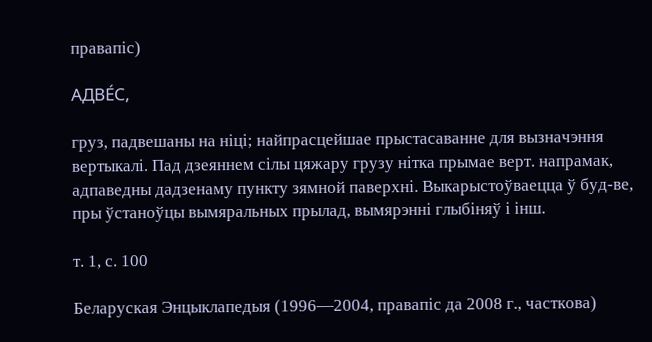правапіс)

АДВЕ́С,

груз, падвешаны на ніці; найпрасцейшае прыстасаванне для вызначэння вертыкалі. Пад дзеяннем сілы цяжару грузу нітка прымае верт. напрамак, адпаведны дадзенаму пункту зямной паверхні. Выкарыстоўваецца ў буд-ве, пры ўстаноўцы вымяральных прылад, вымярэнні глыбіняў і інш.

т. 1, с. 100

Беларуская Энцыклапедыя (1996—2004, правапіс да 2008 г., часткова)